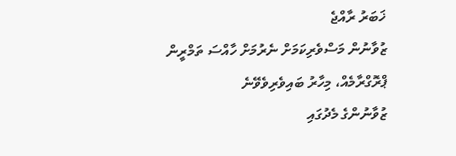ޚަބަރު ރާއްޖެ
ޒުވާނުން މަސްވެރިކަމަށް ނެރުމަށް ހާއްސަ ތަމްރީން ޕްރޮގްރާމެއް، މިހާރު ބައިވެރިވެވޭނެ
ޒުވާނުންގެ މެދުގައި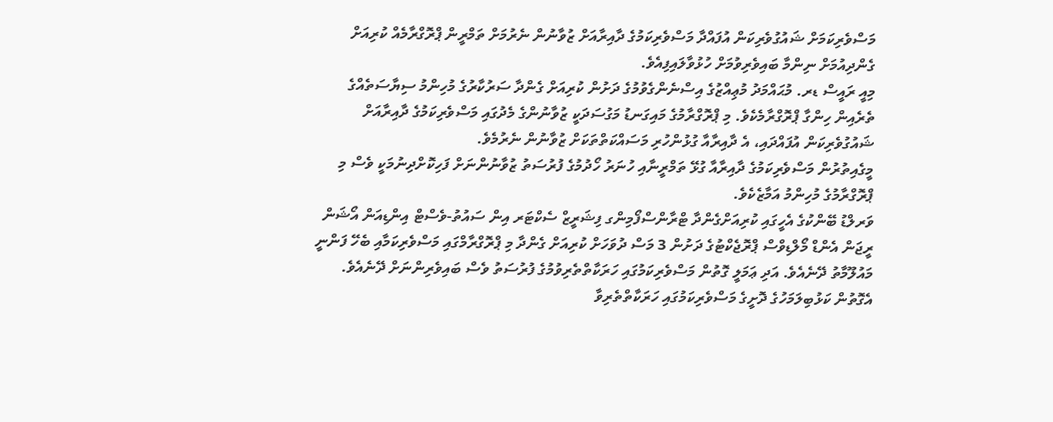މަސްވެރިކަމަށް ޝައުގުވެރިކަން އުފައްދާ މަސްވެރިކަމުގެ ދާއިރާއަށް ޒުވާނުން ނެރުމަށް ތަމްރީން ޕްރޮގްރާމެއް ކުރިއަށް ގެންދިއުމަށް ނިންމާ ބައިވެރިވުމަށް ހުޅުވާލައިފިއެވެ.
މިއީ ރައީސް ޑރ. މުޙައްމަދު މުޢިއްޒުގެ އިސްނެންގެވުމުގެ ދަށުން ކުރިއަށް ގެންދާ ސަރުކާރުގެ މުހިންމު ސިޔާސަތެއްގެ ތެރެއިން ހިންގާ ޕްރޮގްރާމެކެވެ. މި ޕްރޮގްރާމުގެ މައިގަނޑު މަގުސަދަކީ ޒުވާނުންގެ މެދުގައި މަސްވެރިކަމުގެ ދާއިރާއަށް ޝައުގުވެރިކަން އުފައްދައި، އެ ދާއިރާއާ ގުޅުންހުރި މަސައްކަތްތަކަށް ޒުވާނުން ނެރުމެވެ.
މީގެއިތުރުން މަސްވެރިކަމުގެ ދާއިރާއާ ގުޅޭ ތަމްރީނާއި ހުނަރު ހޯދުމުގެ ފުރުސަތު ޒުވާނުންނަށް ފަހިކޮށްދިނުމަކީ ވެސް މި ޕްރޮގްރާމުގެ މުހިންމު އަމާޒެކެވެ.
ވަރލްޑު ބޭންކުގެ އެހީގައި ކުރިއަށްގެންދާ ޓްރާންސްފޯމިންގ ފިޝަރީޒް ސެކްޓަރ އިން ސައުތު-ވެސްޓް އިންޑިއަން އޯޝަން ރީޖަން އެންޑް މޯލްޑިވްސް ޕްރޮޖެކްޓުގެ ދަށުން 3 މަސް ދުވަހަށް ކުރިއަށް ގެންދާ މި ޕްރޮގްރާމްގައި މަސްވެރިކަމާއި ބެހޭ ފަންނީ މައުލޫމާތު ދޭނެއެވެ. އަދި ޢަމަލީ ގޮތުން މަސްވެރިކަމުގައި ހަރަކާތްތެރިވުމުގެ ފުރުސަތު ވެސް ބައިވެރިންނަށް ދޭނެއެވެ.
އެގޮތުން ކަޅުބިލަމަހުގެ ދޮށީގެ މަސްވެރިކަމުގައި ހަރަކާތްތެރިވާ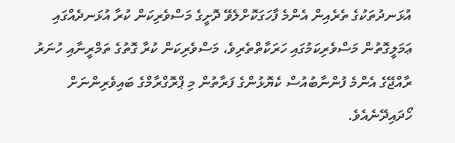އުޅަނދުތަކުގެ ތެރެއިން އެންމެ ފާހަގަކޮށްލެވޭ ދޮށީގެ މަސްވެރިކަން ކުރާ އުޅަނދެއްގައި ޢަމަލީގޮތުން މަސްވެރިކަމުގައި ހަރަކާތްތެރިވެ، މަސްވެރިކަން ކުރާ ގޮތުގެ ތަމްރީނާއި ހުނަރު ރާއްޖޭގެ އެންމެ ފުންނާބުއުސް ކެޔޮޅުންގެ ފަރާތުން މި ޕްރޮގްރާމްގެ ބައިވެރިންނަށް ހޯދައިދޭނެއެވެ.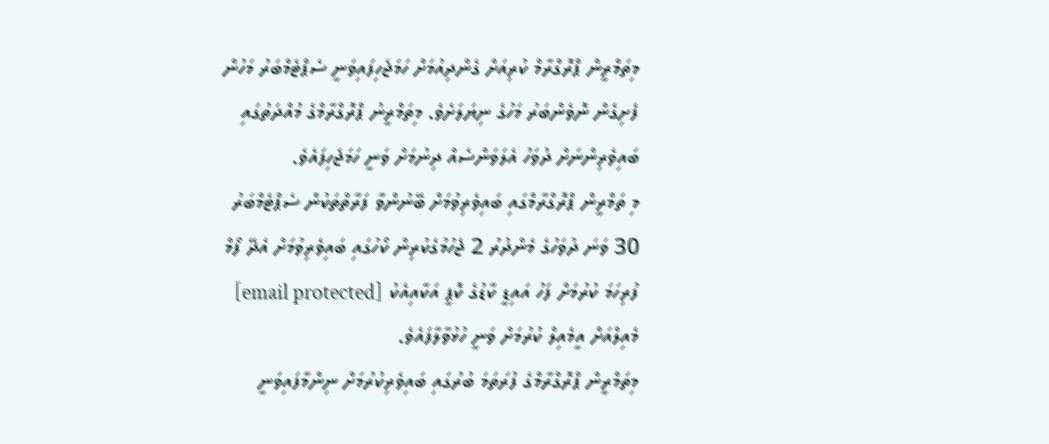މިތަމްރީން ޕްރޮގްރާމް ކުރިއަށް ގެންދިއުމަށް ހަމަޖެހިފައިވަނީ ސެޕްޓެމްބަރު މަހުން ފެށިގެން ނޮވެންބަރު މަހުގެ ނިޔަލަށެވެ. މިތަމްރީނު ޕްރޮގްރާމްގެ މުއްދަތުގައި ބައިވެރިންނަށް ދުވަހު އެލަވަންސެއް ދިނުމަށް ވަނީ ހަމަޖެހިފައެވެ.
މި ތަމްރީން ޕްރޮގްރާމްގައި ބައިވެރިވުމަށް ބޭނުންވާ ފަރާތްތަކުން ސެޕްޓެމްބަރު 30 ވަނަ ދުވަހުގެ މެންދުރު 2 ޖެހުމުގެކުރިން ކޯހުގައި ބައިވެރިވުމަށް އެދޭ ފޯމް ފުރިހަމަ ކުރުމަށް ފަހު އައިޑީ ކާޑުގެ ކޮޕީ އަކާއިއެކު [email protected]  މެއިލްއަށް އީމެއިލް ކުރުމަށް ވަނީ ހުޅުވާލާފައެވެ.
މިތަމްރީން ޕްރޮގްރާމްގެ ފުރަތަމަ ބުރުގައި ބައިވެރިކުރުމަށް ނިންމާފައިވަނީ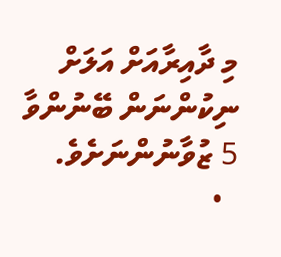މި ދާއިރާއަށް އަލަށް ނިކުންނަން ބޭނުންވާ 5 ޒުވާނުންނަށެވެ.
  •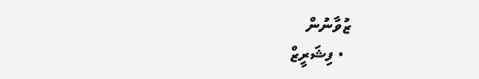ޒުވާނުން
  • ފިޝަރީޒް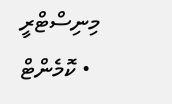މިނިސްޓްރީ
  • ކޮމެންޓް